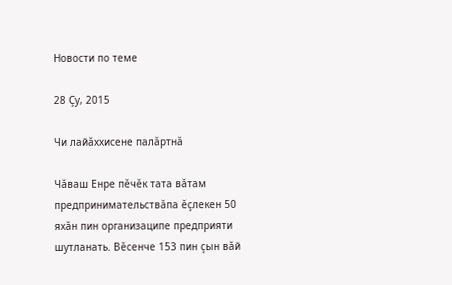Новости по теме

28 Çу, 2015

Чи лайăххисене палăртнă

Чăваш Енре пĕчĕк тата вăтам предпринимательствăпа ĕçлекен 50 яхăн пин организаципе предприяти шутланать. Вĕсенче 153 пин çын вăй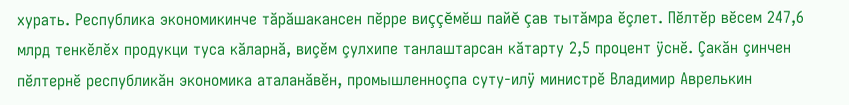хурать. Республика экономикинче тăрăшакансен пĕрре виççĕмĕш пайĕ çав тытăмра ĕçлет. Пĕлтĕр вĕсем 247,6 млрд тенкĕлĕх продукци туса кăларнă, виçĕм çулхипе танлаштарсан кăтарту 2,5 процент ÿснĕ. Çакăн çинчен пĕлтернĕ республикăн экономика аталанăвĕн, промышленноçпа суту-илÿ министрĕ Владимир Аврелькин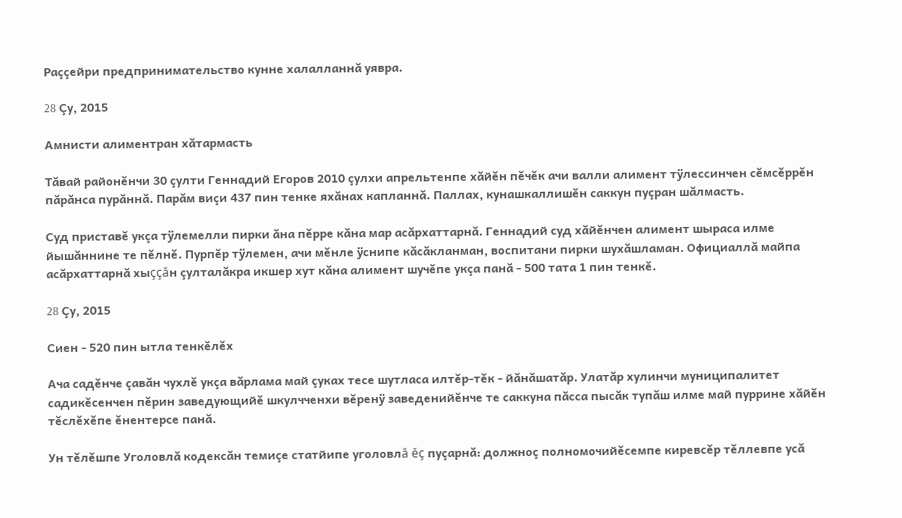Раççейри предпринимательство кунне халалланнă уявра.

28 Çу, 2015

Амнисти алиментран хăтармасть

Тăвай районĕнчи 30 çулти Геннадий Егоров 2010 çулхи апрельтенпе хăйĕн пĕчĕк ачи валли алимент тÿлессинчен сĕмсĕррĕн пăрăнса пурăннă. Парăм виçи 437 пин тенке яхăнах капланнă. Паллах, кунашкаллишĕн саккун пуçран шăлмасть.

Суд приставĕ укçа тÿлемелли пирки ăна пĕрре кăна мар асăрхаттарнă. Геннадий суд хăйĕнчен алимент шыраса илме йышăннине те пĕлнĕ. Пурпĕр тÿлемен, ачи мĕнле ÿснипе кăсăкланман, воспитани пирки шухăшламан. Официаллă майпа асăрхаттарнă хыççăн çулталăкра икшер хут кăна алимент шучĕпе укçа панă - 500 тата 1 пин тенкĕ.

28 Çу, 2015

Сиен - 520 пин ытла тенкĕлĕх

Ача садĕнче çавăн чухлĕ укçа вăрлама май çуках тесе шутласа илтĕр-тĕк - йăнăшатăр. Улатăр хулинчи муниципалитет садикĕсенчен пĕрин заведующийĕ шкулчченхи вĕренÿ заведенийĕнче те саккуна пăсса пысăк тупăш илме май пуррине хăйĕн тĕслĕхĕпе ĕнентерсе панă.

Ун тĕлĕшпе Уголовлă кодексăн темиçе статйипе уголовлă ĕç пуçарнă: должноç полномочийĕсемпе киревсĕр тĕллевпе усă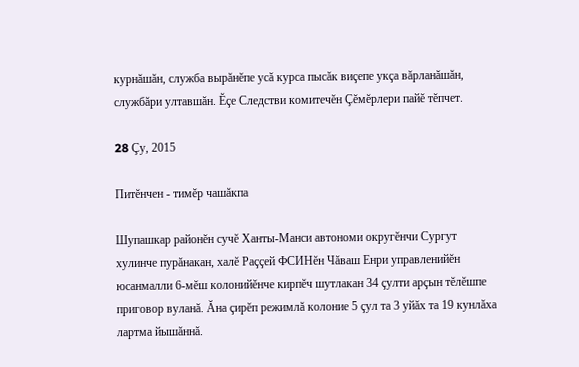курнăшăн, служба вырăнĕпе усă курса пысăк виçепе укçа вăрланăшăн, службăри ултавшăн. Ĕçе Следстви комитечĕн Çĕмĕрлери пайĕ тĕпчет.

28 Çу, 2015

Питĕнчен - тимĕр чашăкпа

Шупашкар районĕн сучĕ Ханты-Манси автономи округĕнчи Сургут хулинче пурăнакан, халĕ Раççей ФСИНĕн Чăваш Енри управленийĕн юсанмалли 6-мĕш колонийĕнче кирпĕч шутлакан 34 çулти арçын тĕлĕшпе приговор вуланă. Ăна çирĕп режимлă колоние 5 çул та 3 уйăх та 19 кунлăха лартма йышăннă.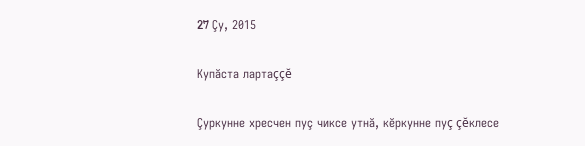27 Çу, 2015

Купăста лартаççĕ

Çуркунне хресчен пуç чиксе утнă, кĕркунне пуç çĕклесе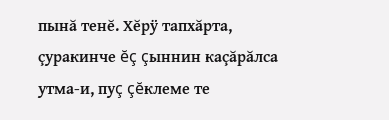пынă тенĕ. Хĕрÿ тапхăрта, çуракинче ĕç çыннин каçăрăлса утма-и, пуç çĕклеме те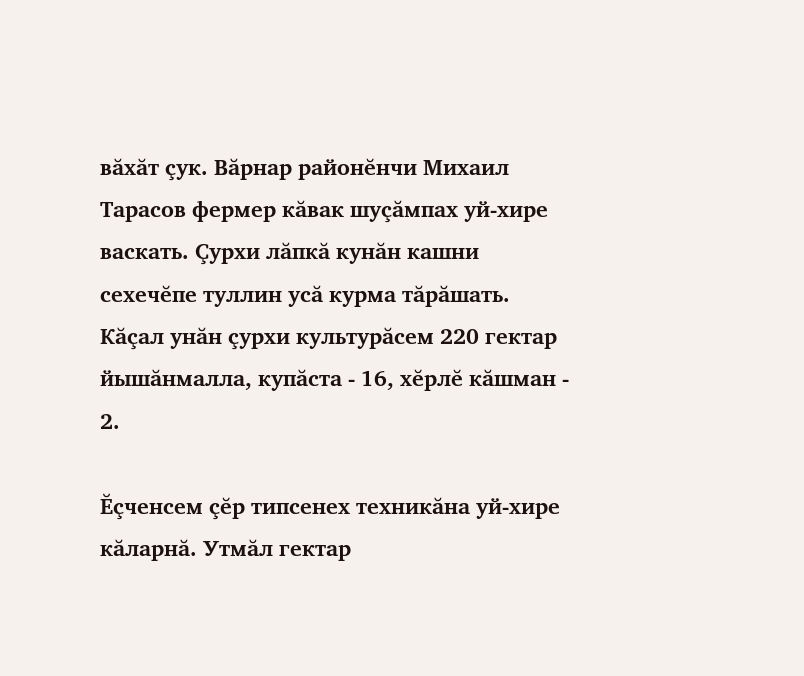вăхăт çук. Вăрнар районĕнчи Михаил Тарасов фермер кăвак шуçăмпах уй-хире васкать. Çурхи лăпкă кунăн кашни сехечĕпе туллин усă курма тăрăшать. Кăçал унăн çурхи культурăсем 220 гектар йышăнмалла, купăста - 16, хĕрлĕ кăшман - 2.

Ĕçченсем çĕр типсенех техникăна уй-хире кăларнă. Утмăл гектар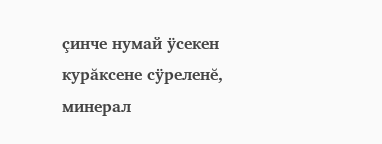çинче нумай ÿсекен курăксене сÿреленĕ, минерал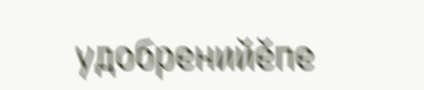удобренийĕпе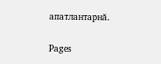апатлантарнă.

Pages